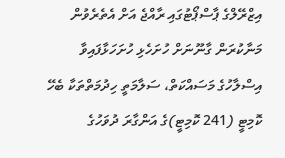އިޒްރޭލްގެ ޕާސްޕޯޓުގައި ރާއްޖެ އަށް އެތެރެވުން މަނާކުރަން ގާނޫނަށް ހުށަހެޅި ހުށަހަޅާފައިވާ އިސްލާހުގެ މަސައްކަތް، ސަލާމަތީ ހިދުމަތްތަކާ ބެހޭ ކޮމިޓީ (241 ކޮމިޓީ)ގެ އަންގާރަ ދުވަހުގެ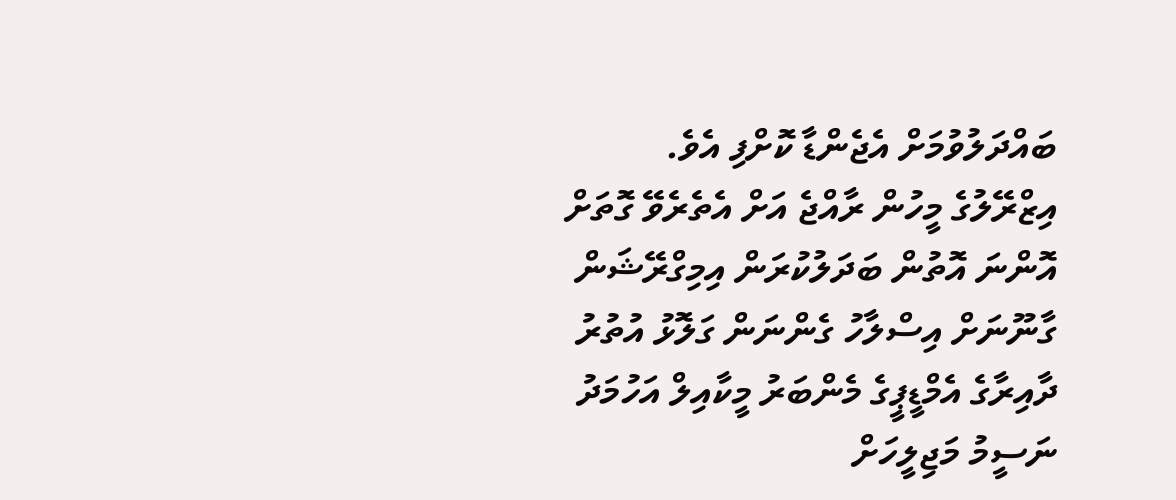ބައްދަލުވުމަށް އެޖެންޑާ ކޮށްފި އެވެ.
އިޒްރޭލުގެ މީހުން ރާއްޖެ އަށް އެތެރެވޭ ގޮތަށް އޮންނަ އޮތުން ބަދަލުކުރަން އިމިގްރޭޝަން ގާނޫނަށް އިސްލާހު ގެންނަން ގަލޮޅު އުތުރު ދާއިރާގެ އެމްޑީޕީގެ މެންބަރު މީކާއިލް އަހުމަދު ނަސީމު މަޖިލީހަށް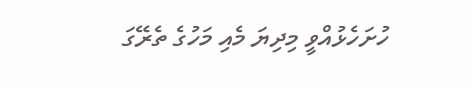ހުށަހެޅުއްވީ މިދިޔަ މެއި މަހުގެ ތެރޭގަ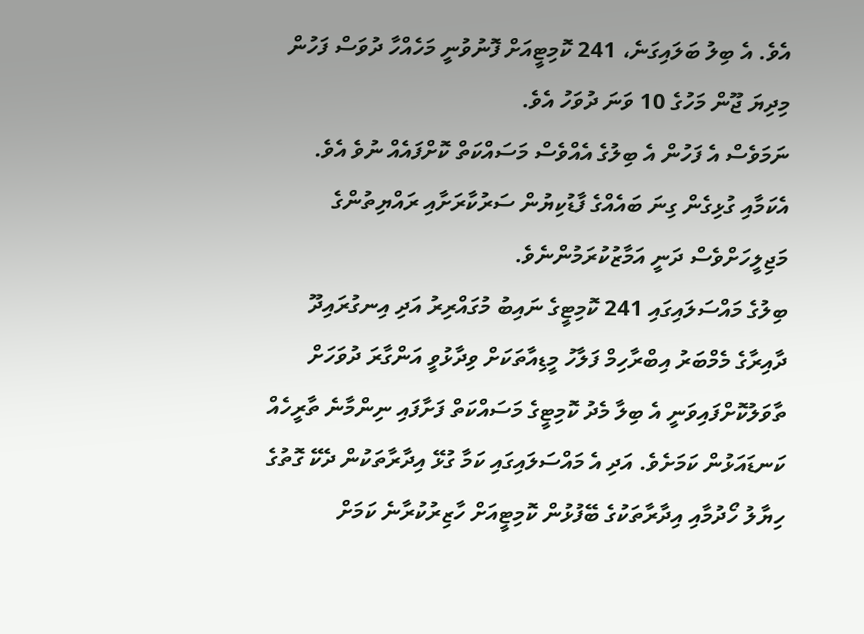އެވެ. އެ ބިލު ބަލައިގަނެ، 241 ކޮމިޓީއަށް ފޮނުވުނީ މަހެއްހާ ދުވަސް ފަހުން މިދިޔަ ޖޫން މަހުގެ 10 ވަނަ ދުވަހު އެވެ.
ނަމަވެސް އެ ފަހުން އެ ބިލުގެ އެއްވެސް މަސައްކަތް ކޮށްފައެއް ނުވެ އެވެ. އެކަމާއި ގުޅިގެން ގިނަ ބައެއްގެ ފާޑުކިޔުން ސަރުކާރަށާއި ރައްޔިތުންގެ މަޖިލީހަށްވެސް ދަނީ އަމާޒުކުރަމުންނެވެ.
ބިލުގެ މައްސަލައިގައި 241 ކޮމިޓީގެ ނައިބު މުގައްރިރު އަދި އިނގުރައިދޫ ދާއިރާގެ މެމްބަރު އިބްރާހިމް ފަލާހު މީޑިއާތަކަށް ވިދާޅުވީ އަންގާރަ ދުވަހަށް ތާވަލުކޮށްފައިވަނީ އެ ބިލާ މެދު ކޮމިޓީގެ މަސައްކަތް ފަށާފައި ނިންމާނެ ތާރީހެއް ކަނޑައަޅުން ކަމަށެވެ. އަދި އެ މައްސަލައިގައި ކަމާ ގުޅޭ އިދާރާތަކުން ދެކޭ ގޮތުގެ ހިޔާލު ހޯދުމާއި އިދާރާތަކުގެ ބޭފުޅުން ކޮމިޓީއަށް ހާޒިރުކުރާނެ ކަމަށް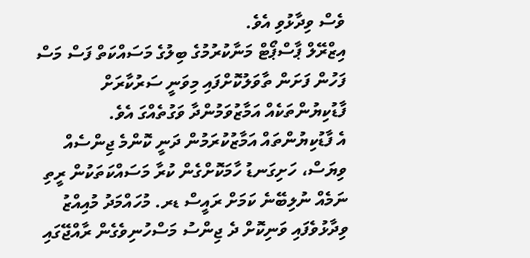ވެސް ވިދާޅުވި އެވެ.
އިޒްރޭލް ޕާސްޕޯޓް މަނާކުރުމުގެ ބިލުގެ މަސައްކަތް ފަސް މަސް ފަހުން ފަށަން ތާވަލުކޮށްފައި މިވަނީ ސަރުކާރަށް ފާޑުކިޔުންތަކެއް އަމާޒުވަމުންދާ ވަގުތެއްގަ އެވެ.
އެ ފާޑުކިޔުންތައް އަމާޒުކުރަމުން ދަނީ ކޮންމެ ޖިންސެއް ވިޔަސް، ހަށިގަނޑު ހާމަކޮށްގެން ކުރާ މަސައްކަތަކުން ރީތި ނަމެއް ނުލިބޭނެ ކަމަށް ރައީސް ޑރ. މުހައްމަދު މުއިއްޒު ވިދާޅުވެފައި ވަނިކޮށް ދެ ޖިންސު މަސްހުނިވެގެން ރާއްޖޭގައި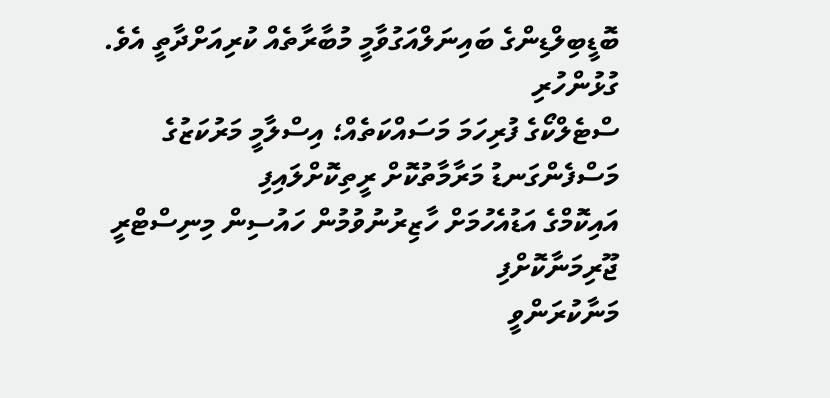ބޮޑީބިލްޑިންގެ ބައިނަލްއަގުވާމީ މުބާރާތެއް ކުރިއަށްދާތީ އެވެ.
ގުޅުންހުރި
ސްޓެލްކޯގެ ފުރިހަމަ މަސައްކަތެއް؛ އިސްލާމީ މަރުކަޒުގެ މަސްފެންގަނޑު މަރާމާތުކޮށް ރީތިކޮށްލައިފި
އައިކޮމްގެ އަޑުއެހުމަށް ހާޒިރުނުވުމުން ހައުސިން މިނިސްޓްރީ ޖޫރިމަނާކޮށްފި
މަނާކުރަންވީ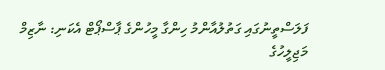ފަލަސްތީނުގައި ގަތުލުއާންމު ހިންގާ މީހުންގެ ޕާސްޕޯޓް އެކަނި: ނާޒިމް
މަޖިލީހުގެ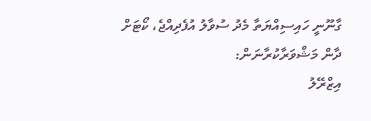ގާނޫނީ ހައިސިއްޔަތާ މެދު ސުވާލު އުފެދިއްޖެ، ކޯޓަށް ދާން މަޝްވަރާކުރާނަން:
އިޒްރޭލު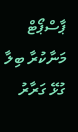ޕާސްޕޯޓް މަނާކުރާ ބިލާ ގުޅޭ ގަރާރު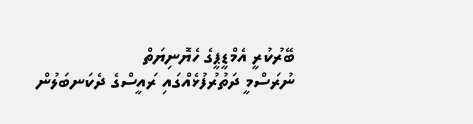ބޭރުކުރީ އެމްޑީޕީގެ ހެޔޮނިޔަތް
ނުރަސްމީ ދަތުރުފުޅެއްގައި ރައީސްގެ ދެކަނބަލުން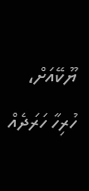ޔޫކޭއަށް، ހުރިހާ ހަރަދެއް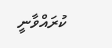ކުރައްވާނީ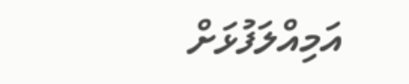އަމިއްލަފުޅަށް